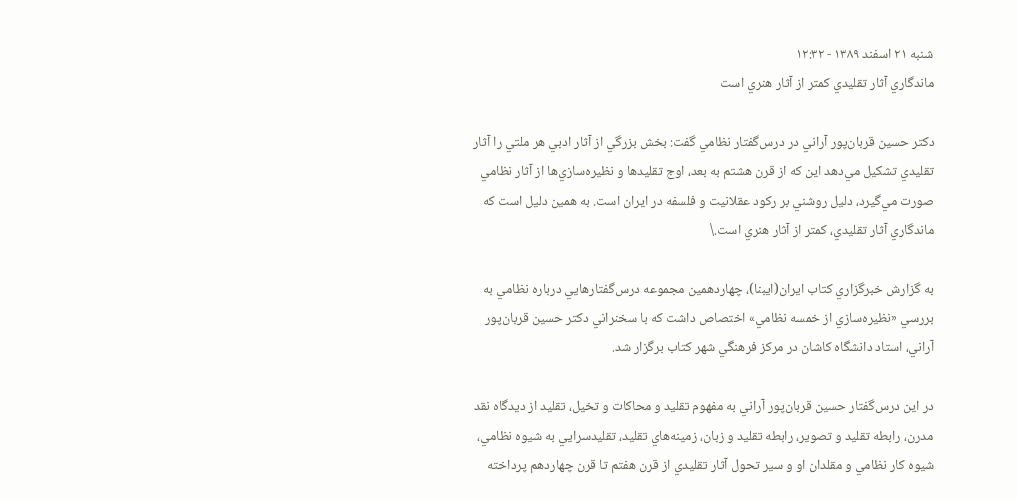شنبه ۲۱ اسفند ۱۳۸۹ - ۱۲:۳۲
ماندگاري آثار تقليدي كمتر از آثار هنري است

دکتر حسين قربان‌پور آراني در درس‌گفتار نظامي گفت: بخش بزرگي از آثار ادبي هر ملتي را آثار تقليدي تشكيل مي‌دهد اين كه از قرن هشتم به بعد، اوج تقليدها و نظيره‌سازي‌ها از آثار نظامي صورت مي‌گيرد، دليل روشني بر ركود عقلانيت و فلسفه در ايران است. به همين دليل است كه ماندگاري آثار تقليدي، كمتر از آثار هنري است.\

به گزارش خبرگزاري كتاب ايران(ايبنا)، چهاردهمين مجموعه درس‌گفتارهايي درباره‌ نظامي به بررسي «نظيره‌سازي از خمسه نظامي» اختصاص داشت که با سخنراني دکتر حسين قربان‌پور آراني، استاد دانشگاه كاشان در مركز فرهنگي شهر كتاب برگزار شد.

در اين درس‌گفتار حسين قربان‌پور آراني به مفهوم تقليد و محاکات و تخيل، تقليد از ديدگاه نقد مدرن، رابطه‌ تقليد و تصوير، رابطه‌ تقليد و زبان، زمينه‌هاي تقليد، تقليدسرايي به شيوه‌ نظامي، شيوه‌‌ کار نظامي و مقلدان او و سير تحول آثار تقليدي از قرن هفتم تا قرن چهاردهم پرداخته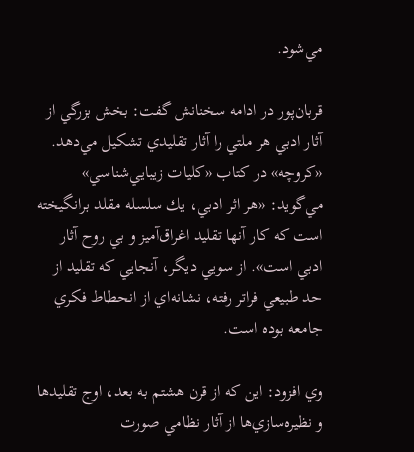مي‌شود.

قربان‌پور در ادامه سخنانش گفت: بخش بزرگي از آثار ادبي هر ملتي را آثار تقليدي تشكيل مي‌دهد. «كروچه» در كتاب «كليات زيبايي‌شناسي» مي‌گويد: «هر اثر ادبي، يك سلسله مقلد برانگيخته است كه كار آنها تقليد اغراق‌آميز و بي روح آثار ادبي است». از سويي ديگر، آنجايي كه تقليد از حد طبيعي فراتر رفته، نشانه‌اي از انحطاط فكري جامعه بوده است.

وي افزود: اين كه از قرن هشتم به بعد، اوج تقليدها و نظيره‌سازي‌ها از آثار نظامي صورت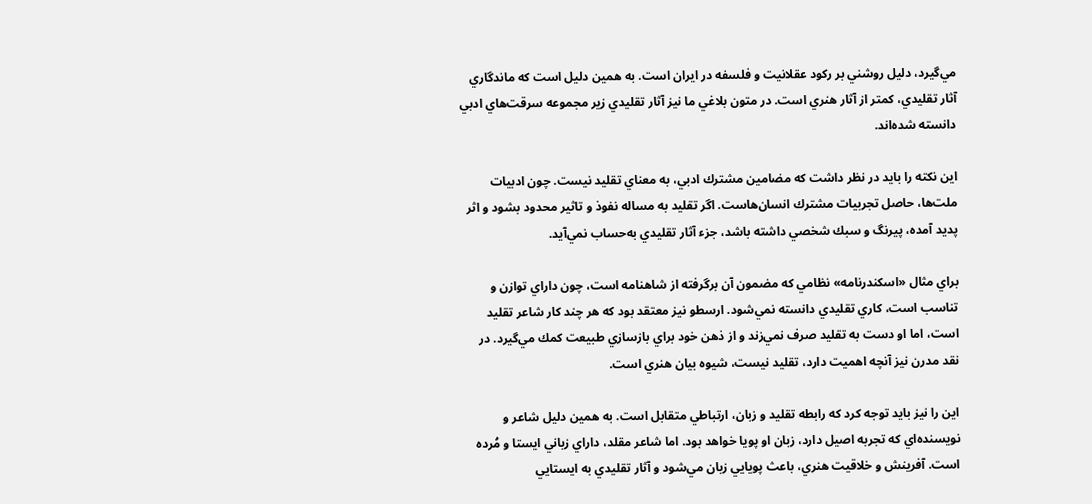مي‌گيرد، دليل روشني بر ركود عقلانيت و فلسفه در ايران است. به همين دليل است كه ماندگاري آثار تقليدي، كمتر از آثار هنري است. در متون بلاغي ما نيز آثار تقليدي زير مجموعه سرقت‌هاي ادبي دانسته شده‌اند.

اين نكته را بايد در نظر داشت كه مضامين مشترك ادبي، به معناي تقليد نيست. چون ادبيات ملت‌ها، حاصل تجربيات مشترك انسان‌هاست. اگر تقليد به مساله نفوذ و تاثير محدود بشود و اثر پديد آمده، پيرنگ و سبك شخصي داشته باشد، جزء آثار تقليدي به‌حساب نمي‌آيد.

براي مثال «اسكندرنامه» نظامي كه مضمون آن برگرفته از شاهنامه است، چون داراي توازن و تناسب است، كاري تقليدي دانسته نمي‌شود. ارسطو نيز معتقد بود كه هر چند كار شاعر تقليد است، اما او دست به تقليد صرف نمي‌زند و از ذهن خود براي بازسازي طبيعت كمك مي‌گيرد. در نقد مدرن نيز آنچه اهميت دارد، تقليد نيست، شيوه بيان هنري است.

اين را نيز بايد توجه كرد كه رابطه تقليد و زبان، ارتباطي متقابل است. به همين دليل شاعر و نويسنده‌اي كه تجربه اصيل دارد، زبان او پويا خواهد بود. اما شاعر مقلد، داراي زباني ايستا و مُرده است. آفرينش و خلاقيت هنري، باعث پويايي زبان مي‌شود و آثار تقليدي به ايستايي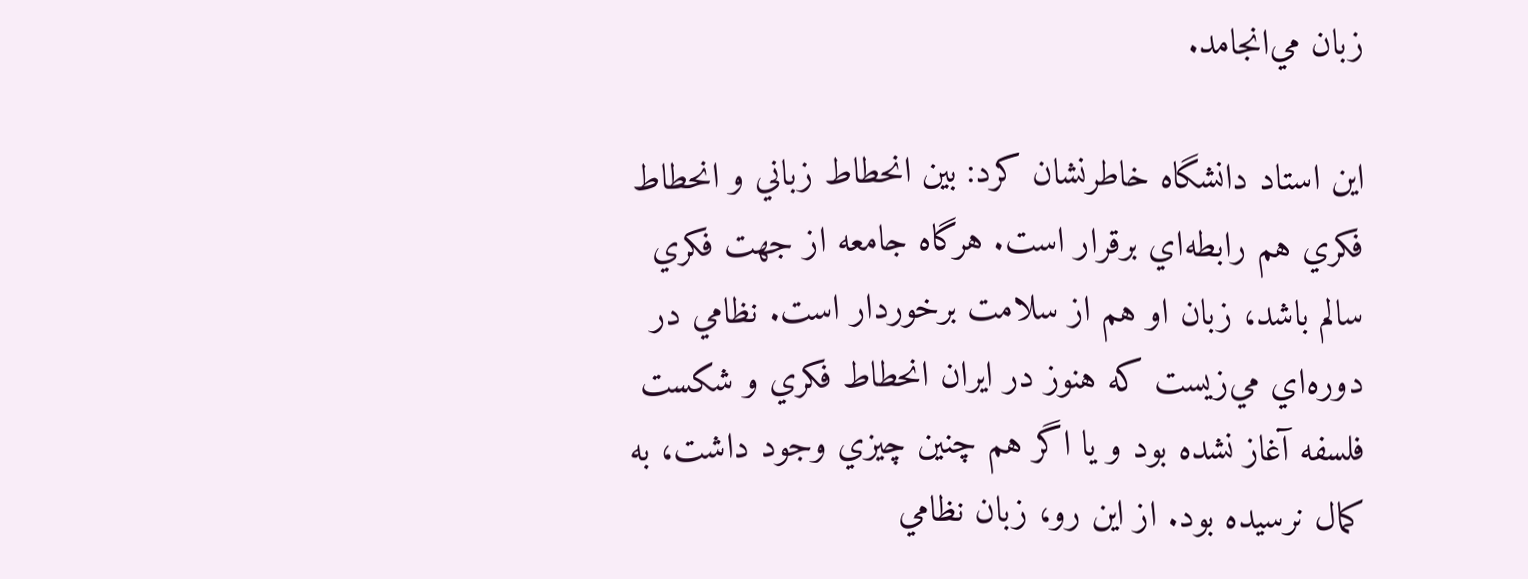زبان مي‌انجامد.

اين استاد دانشگاه خاطرنشان كرد: بين انحطاط زباني و انحطاط فكري هم رابطه‌اي برقرار است. هرگاه جامعه از جهت فكري سالم باشد، زبان او هم از سلامت برخوردار است. نظامي در دوره‌اي مي‌زيست كه هنوز در ايران انحطاط فكري و شكست فلسفه آغاز نشده بود و يا اگر هم چنين چيزي وجود داشت، به كمال نرسيده بود. از اين رو، زبان نظامي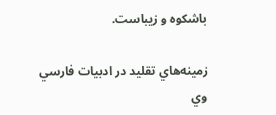باشكوه و زيباست.

زمينه‌هاي تقليد در ادبيات فارسي
وي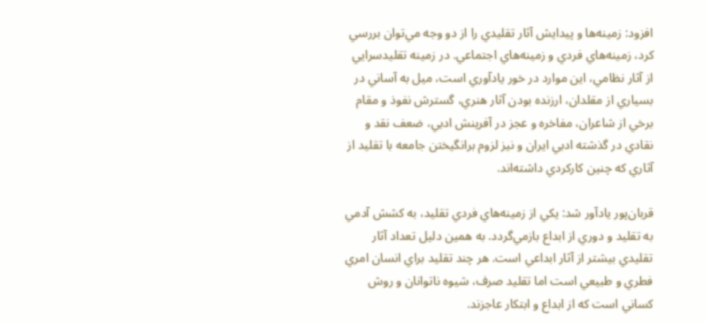افزود: زمينه‌ها و پيدايش آثار تقليدي را از دو وجه مي‌توان بررسي كرد، زمينه‌هاي فردي و زمينه‌هاي اجتماعي. در زمينه تقليدسرايي از آثار نظامي، اين موارد در خور يادآوري است، ميل به آساني در بسياري از مقلدان، ارزنده بودن آثار هنري، گسترش نفوذ و مقام برخي از شاعران، مفاخره و عجز در آفرينش ادبي، ضعف نقد و نقادي در گذشته ادبي ايران و نيز لزوم برانگيختن جامعه با تقليد از آثاري كه چنين كاركردي داشته‌اند.

قربان‌پور يادآور شد: يكي از زمينه‌هاي فردي تقليد، به كشش آدمي به تقليد و دوري از ابداع بازمي‌گردد. به همين دليل تعداد آثار تقليدي بيشتر از آثار ابداعي است. هر چند تقليد براي انسان امري فطري و طبيعي است اما تقليد صرف، شيوه ناتوانان و روش كساني است كه از ابداع و ابتكار عاجزند.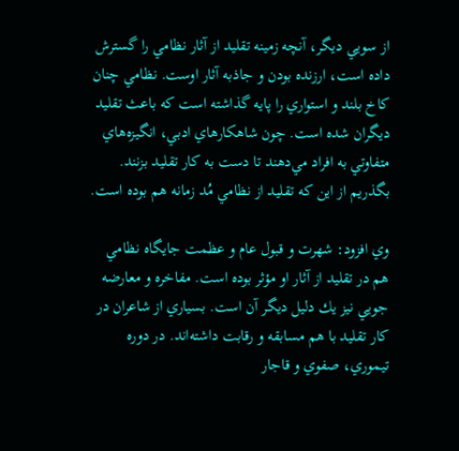از سويي ديگر، آنچه زمينه تقليد از آثار نظامي را گسترش داده است، ارزنده بودن و جاذبه آثار اوست. نظامي چنان كاخ بلند و استواري را پايه گذاشته است كه باعث تقليد ديگران شده است. چون شاهكارهاي ادبي، انگيزه‌هاي متفاوتي به افراد مي‌دهند تا دست به كار تقليد بزنند. بگذريم از اين كه تقليد از نظامي مُد زمانه هم بوده است.

وي افزود: شهرت و قبول عام و عظمت جايگاه نظامي هم در تقليد از آثار او مؤثر بوده است. مفاخره و معارضه جويي نيز يك دليل ديگر آن است. بسياري از شاعران در كار تقليد با هم مسابقه و رقابت داشته‌اند. در دوره تيموري، صفوي و قاجار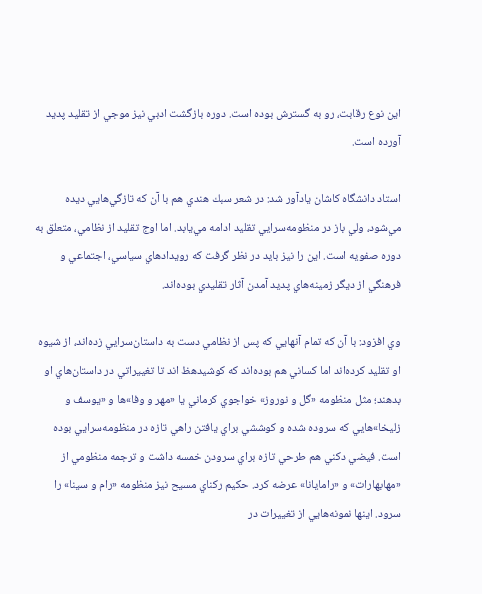اين نوع رقابت، رو به گسترش بوده است. دوره بازگشت ادبي نيز موجي از تقليد پديد آورده است.

استاد دانشگاه كاشان يادآور شد: در شعر سبك هندي هم با آن كه تازگي‌هايي ديده مي‌شود، ولي باز در منظومه‌سرايي تقليد ادامه مي‌يابد. اما اوج تقليد از نظامي، متعلق به دوره صفويه است. اين را نيز بايد در نظر گرفت كه رويدادهاي سياسي، اجتماعي و فرهنگي از ديگر زمينه‌هاي پديد آمدن آثار تقليدي بوده‌اند.

وي افزود: با آن كه تمام آنهايي كه پس از نظامي دست به داستان‌سرايي زده‌اند، از شيوه او تقليد كرده‌اند اما كساني هم بوده‌اند كه كوشيدهظ اند تا تغييراتي در داستان‌هاي او بدهند؛ مثل منظومه «گل و نوروز» خواجوي كرماني يا «مهر و وفا»ها و «يوسف و زليخا»هايي كه سروده شده و كوششي براي يافتن راهي تازه در منظومه‌سرايي بوده است. فيضي دكني هم طرحي تازه براي سرودن خمسه داشت و ترجمه منظومي از «مهابهارات» و «رامايانا» عرضه كرد. حكيم ركناي مسيح نيز منظومه «رام و سينا» را سرود. اينها نمونه‌هايي از تغييرات در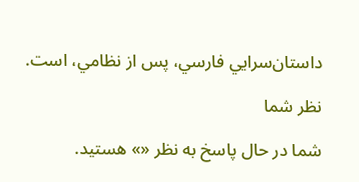داستان‌سرايي فارسي، پس از نظامي، است.

نظر شما

شما در حال پاسخ به نظر «» هستید.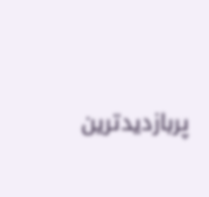پربازدیدترین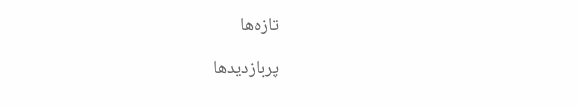تازه‌ها

پربازدیدها